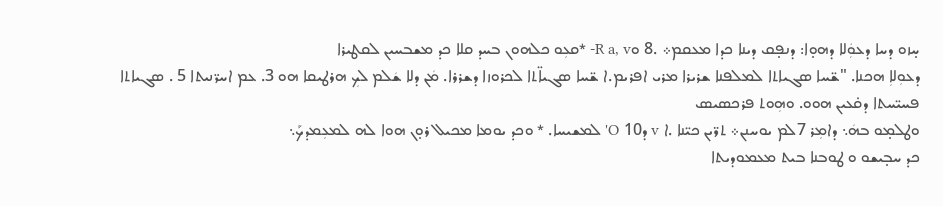ܚ̣ܙܘ ܕܚܐ ܕܥܘܲܠܐ ܕܗܘ̣ܐ: ܕܢܦ̣ܩ ܕܝܢܐ ܟܕܐ ܡܥܩܡ܀ .8 ܘR a, v- *ܩܥܼܘ ܟܠܗܘܢ ܒܚܕ ܩܠܐ ܟܕ ܡܫܒܚܝܢ ܠܩܛܝܪܐ
ܕܥܘܼܠܐܼ ܗܟܢܐ. "ܫ̈ܚܐ ܣܓܝܐܬܐ ܠܡܠܦܢܐ ܫܪܝܪܐ ܡܪܝ ܐܦܪܝܡ.ܐ ܫ̈ܚܐ ܣܓܝܐ̈ܬܐ ܠܟܪܘܙܐ ܕܫܪܪܐ. ܡܿܢ ܕܠܐ ܫܿܠܡ ܠܟܼ ܗܪܛܝܩܐ ܗܘ 3. ܥܡ ܐܚܪ̈ܢܝܬܐ 5 . ܣܓܝܐܬܐ ܦܚܝ̈ܚܬܐ ܕܩ̇ܥܝܢ ܗܘܘ. ܘܗܼܘܬ ܦܪܟܣܝܣ
ܘܛܠܡ̣ܘ ܒܗܿ܆ ܕܐܡܼܪ 7ܠܡ ܝܘܚܢܢ܀ ܬܪ̈ܝܢ ܟܝ̈ܢܐ .ܐ v ܕ10 O' ܠܡܫܝܚܐ. * ܘܟܕ ܝܘܡܐ ܡܟܝܠ ܪܘ̣ܢ ܗܘܐ ܠܗ ܠܡܥܼܡܕܟܰ܆
ܟܕ ܚܒ̣ܝܫܘ ܘ ܛܘܒܢܐ ܒܝܬ ܡܥܡܘܕܝܬܐ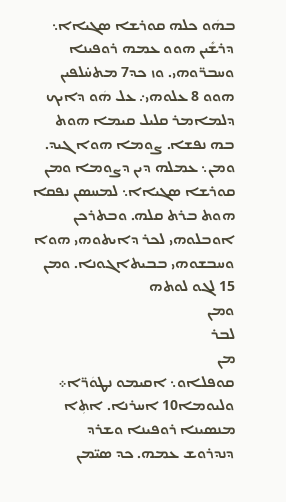ܒܗܿܘ ܟܠܗ ܩܘܪܫܐ ܤܓܝܐܐ܆ ܕܪܫܺܝܢ ܗܘܘ ܥܡܗ ܪܘܦܝܢܐ ܘܚܒܪ̈ܘܗܝ. ܘܙ ܟܕ7 ܡܬܚ̇ܠܦܝܢ ܗܘܘ 8 ܥܠܘܗܝ܇ ܥܠ ܗܿܘ ܕܐܝܟ ܕܠܡܐܡܪ ܩܠܝܠ ܩܝܡܐ ܗܘܬ ܒܗ ܢܦܫܐ. ܨܘܡܐ ܗܘܐ ܓܝܕ. ܘܡܢ܆ ܥܡܠܗ ܕܝܢ ܕܨܘܡܐ ܘܡܢ
ܩܘܪܫܐ ܤܓܝܐܐ܆ ܠܡܚܣܢ ܢܦܩܐ ܗܘܬ ܒܪܬ ܩܠܗ. ܘܒܬܪܟܢ ܐܘܒܠܘܗܝ ܠܟܪ ܕܐܝܬܘܗܝ ܗܘܐ ܘܚܒܫܘܗܝ ܒܒܝܬܐܓܘܢܐ. ܘܡܢ 15 ܠܓܘ ܠܘܬܗ
ܘܡܢ
ܠܒܪ
ܡܢ
ܩܘܦܠܐܘ܆ ܐܩܝܡܘ ܢܛܘܿܪ̈ܐ܀ ܘܠܝܘܡܐ10 ܐܚܪܢܐ. ܐܬܼܐ ܡܢܣܝܢܐ ܪܘܦܝܢܐ ܘܫܪܕ
ܕܢܕܪܘܫ ܥܡܗ. ܟܕ ܣܝ̈ܡܢ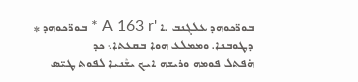ܒܘܪ̈ܟܘܗܕ ܥܠܓܢܒ .ܐ 'A 163 r * ܒܘܪ̈ܟܘܗܕ * ܕܛܘܒܢܐ. ܘܡܡܠܥ ܗܘܐ ܒܩܥܬܐ܆ ܟܕ
ܗ̇ܦܬܠ ܦܘܡܗ ܘܪܝܫܗ ܐܝܟ ܝܫܶܢܝܐ ܠܦܘܬ ܛܝ̈ܣ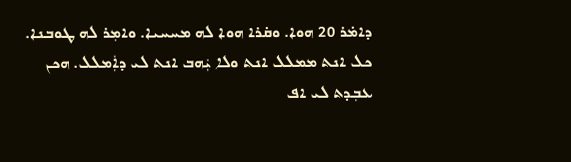ܕܐܡ̇ܪ 20 ܗܘܐ. ܘܩ̇ܪܐ ܗܘܐ ܠܗ ܡܚܚܝܐ. ܘܐܡܼܪ ܠܗ ܛܘܒܢܐ. ܟܠ ܐܢܬ ܡܡܠܠ ܐܢܬ ܘܠܐ ܝܲܗܒ ܐܢܬ ܠܝ ܕܐܲܡܠܠ. ܗܟܢ ܥܒܼܕܬ ܠܝ ܐܦ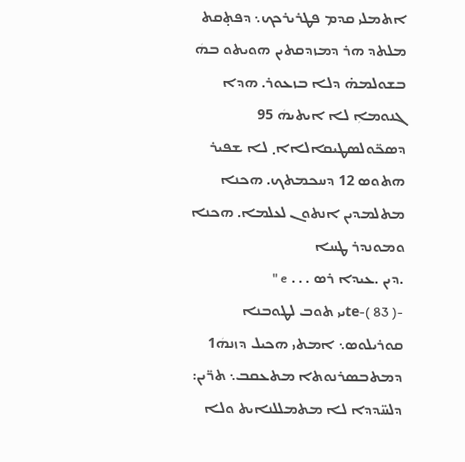ܐܬܡܠܝ ܩܕܡ ܦܛܪܝܪܟܟ܆ ܕܦܬ̣ܩܬ ܡܠܬܕ ܗܪ ܕܡܙܕܩܬܝܢ ܗܘܝܬܘ ܒܗܿ ܒܫܘܠܡܗ̇ ܕܠܐ ܒܙܥܘܪ. ܗܕܐ ܓܢܘܡܐܼ ܠܐ ܐܝܬܝܗܿ 95 ܕܣܟ̈ܘܠܤܛܝܩܐܠܐܐ܂ ܠܐ ܫܦܝܪ ܗܬܘܣ 12 ܕܚܟܡܬܟ. ܗܟܢܐ ܡܬܠܡܕܝܢ ܐܢܬܘܢ ܠܥܠܡܐ. ܗܟܢܐ ܘܡܘܢܕܪ ܛܚܐ
.ܕܝܢ .ܥܝܕܐ ܪܣ . . . e "
-( 83 )-teܝܝ ܬܘܒ ܠܛܘܒܢܐ ܩܘܪܝܠܘܣ܆ ܐܡܬܝ ܗܟܝܠ ܕܙܢܗܿ1 ܕܡܬܒܣܪܢܘܬܐ ܡܬܥܩܒ܆ ܬܪ̈ܝܢ: ܕܠܚ̈ܕܕܐ ܠܐ ܡܬܡܠܠܢܐܝܬ ܘܠܐ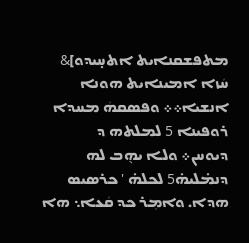ܡܬܦܫܩܢܐܝܬ ܐܬܚ̣ܝܕܘ]& ܚܿܙܐ ܐܡܝܢܐܝܬ ܗܘܢܐ ܐܢܫܝܐ܀܀ ܘܦܣܩܗܿ ܡܚܕܐ ܪܘܦܝܢܐ 5 ܠܡܠܬܗ ܕ
ܕܝܘܚܢ܀ ܘܠܐ ܝܗ݈ܒ ܠܗ ܕܢܡ̇ܠܝܗ̇5 ܠܟܠܗ̇ ' ܟܪܤܝܣ ܗܕܐ. ܘܐܡܼܪ ܟܕ ܩܿܥܐ܆ ܗܐ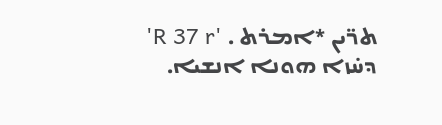ܬܪ̈ܝܢ *ܐܡܪܬ . 'R 37 r' ܕܚ̇ܙܐ ܗܘܢܐ ܐܢܫܝܐ.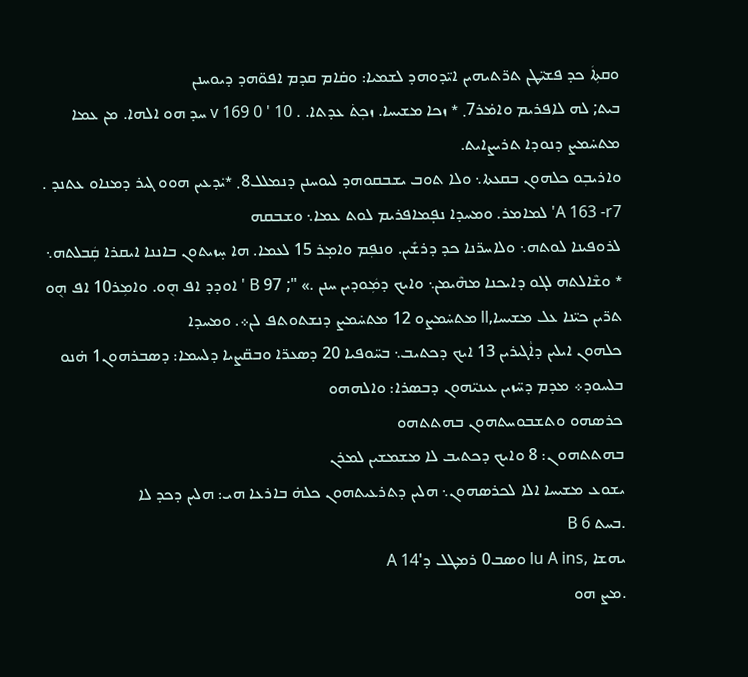ܘܩܬܼܐܿ ܟܕ ܦܫܝ̈ܛܢ ܬܪ̈ܬܝܗܝܢ ܐܝ̈ܕܘܗܕ ܠܫܡܝܐ: ܘܩ̇ܐܡ ܩܕܡ ܐܦܘ̈ܗܕ ܕܝܘܚܢܢ
ܒܝܬ; ܠܗ ܠܐܦܪܝܡ ܘܐܡ̇ܪ7܂ * ܙܟܐ ܡܫܝܚܐ. ܙܟ݂ܬ݁ ܥܕܬܐ. . v 169 0 ' 10 ܚܕ ܗܘ ܐܠܗܐ. ܡܢ ܥܡܐ ܡܬܚ̇ܡܨ ܕܢܘܕܐ ܬܪܝܨܐܝܬ.
ܘܐܪܝܒ݂ܘ ܟܠܗܘܢ ܒܩܥܬܐ܆ ܘܠܐ ܬܘܒ ܝܫܒܩܘܗܕ ܠܝܘܚܢܢ ܕܢܡܠܠ8܂ *ܝ̇ܕܥܝܢ ܗܘܘ ܓܝܪ ܕܡܢܐܘ ܥܬܢܕ . A 163 -r7' ܠܡܐܡܪ. ܘܡܚܕܐ ܢܦ̣ܡܐܦܪܝܡ ܠܘܬ ܥܡܐ܆ ܘܫܒܩܗ
ܠܪܘܦܝܢܐ ܠܘܬܗ܆ ܘܠܐܚܪ̈ܢܐ ܟܕ ܕܪܫܺܝܢ. ܘܢܦ݂ܡ ܘܐܡ̣ܪ 15 ܠܥܡܐ. ܗܐ ܚ̣ܙܝܬܘܢ ܒܐܢܢܐ ܐܝܩܪܐ ܩܲܒܠܬܗ܆
* ܘܫܶܐܠܬܗ ܠܓܘ ܕܐܝܟܢܐ ܡܗܶܝܡܢ܆ ܘܐܝܟ ܕܡܲܘܕܝܢ ܚܢܢ .» "; 97 B ' ܐܘܕܕ ܐܦ ܗ݈ܘ. ܘܐܡܼܪ10 ܐܦ ܗ݈ܘ ܬܪ̈ܝܢ ܟܝ̈ܢܐ ܥܠ ܡܫܝܚܐ,ll ܡܬܚ̇ܡܨܘ 12 ܡܬܚ̇ܡܨ ܕܢܫܬܘܬܦ ܠܢ܀. ܘܡܚܕܐ
ܟܠܗܘܢ ܐܝܠܝܢ ܕܐܵܓܝܪܝܢ 13 ܐܝܟ ܕܟܬܝܒ܆ ܒܚ̈ܘܦܝܐ 20 ܕܤܥܪ̈ܐ ܘܒܩ̈ܨܝܐ ܕܠܚܡܐ: ܕܤܒܪܗܘܢ1 ܗ̇ܢܘ ܒܠܚܘܕ܀ ܡܕܡ ܕܚ̈ܙܝܢ ܥܝܢܝ̈ܗܘܢ ܕܒܣܪܐ: ܘܐܠܗܗܘ
ܟܪܣܗܘ ܘܬܫܒܘܚܬܗܘܢ ܒܗܬܬܗܘ
ܒܗܬܬܗܘ ܢ: 8 ܘܐܝܟ ܕܟܬܝܒ ܠܐ ܡܫܡܫܝܢ ܠܡܪܢ
ܝܫܘܥ ܡܫܝܚܐ ܐܠܐ ܠܟܪܣܗܘܢ܆ ܗܠܝܢ ܕܬܪܥܝܬܗܘܢ ܟܠܗ̇ ܒܐܪܥܐ ܗܝ: ܗܠܝܢ ܕܟܕ ܠܐ
.ܒܚܬ B 6
ܝܗܫܐ ,lu A ins ܘܣܒ0 ܪܡܛܠ ܕ'A 14
.ܡܨ ܗܘ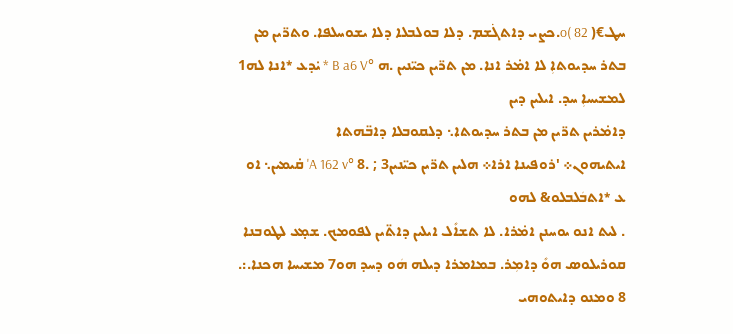ܚܛ€o( 82 ).ܟܨܝ ܕܐܬܓ݁ܫܡ. ܕܠܐ ܒܘܠܒܠܐ ܕܠܐ ܝܫܘܚܠܦܐ. ܘܬܪ̈ܝܢ ܡܢ
ܒܬܪ ܚܕܝܘܬܐܼ ܠܐ ܐܡ̇ܪ ܐܢܐ. ܡܢ ܬܪ̈ܝܢ ܟܝ̈ܢܝܢ .ܗ °B a6 V * ܝ̇ܕܥ *ܐܢܐ ܠܗ1 ܠܡܫܝܚܐܼ ܚܕ. ܐܝܠܝܢ ܕܝܢ
ܕܐܡ̇ܪܝܢ ܬܪ̈ܝܢ ܡܢ ܒܬܪ ܚܕܝܘܬܐ܆ ܕܠܩܘܒܠܐ ܕܐܒ̈ܗܬܐ
ܐܝܬܝܗܘܢ܀ 'ܪܘܦܝܢܐ ܐܪܐ܀ ܗܠܝܢ ܬܪ̈ܝܢ ܟܝ̈ܢܝܢ3 ; .8 °A 162 v' ܩ̇ܝܡܝܢ܆ ܐܘ ܥ *ܐܬܒܿܠܒܠܘ& ܠܗܘ
. ܠܝܬ ܐܢܘ ܝܘܚܢܢ ܐܡ̇ܪܐ. ܠܐ ܬܫܐܺܠ ܐܝܠܝܢ ܕܐܬ̈ܝܢ ܠܦܘܡܟ. ܫܡ̣ܥ ܠܛܘܒܢܐ ܩܘܪܝܠܘܣ ܗܘܺ ܕܐܡܼܪ. ܒܡܐܡܪܐ ܕܝܠܗ ܗܿܘ ܕܚܕ ܗܘ7 ܡܫܝܚܐ ܗܟܢܐ.:. 8 ܘܡܢܘ ܕܐܝܬܘܗܝ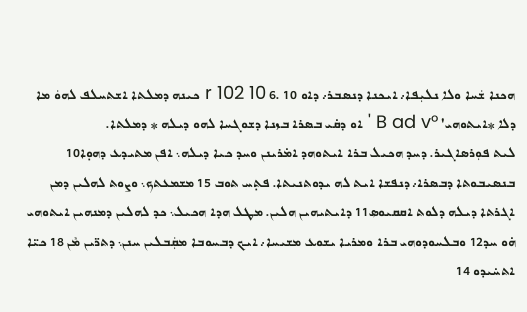ܗܟܢܐ ܫܿܚܐ ܘܠܐ ܢܠܝܼܦܐ܇ ܐܝܟܢܐ ܕܢܣܒܪ܇ ܕܐܘ 10 .6 r 102 10 ܟܝܢܗ ܕܡܠܬܐ ܐܫܬܚܠܦ ܠܗܘܿ ܡܐ ܕܠܐ *ܐܝܬܘܗܝ' °B ad v ' ܐܘ ܕܩ̇ܝ ܒܣܪܐ ܒܙܢܐ ܕܫܘܓܚܐ ܠܗܘ ܕܝܠܗ * ܕܡܠܬܐ.
ܠܝܬ ܦܘܼܪܣܐܓܝܪ. ܕܚܕ ܗܟܝܠ ܒܪܐ ܐܝܬܘܗܕ ܐܡ̇ܪܝܢܢ ܘܚܕ ܟܝܐ ܕܝܠܗ܆ ܐܦܢ ܡܬܝܕܥ ܕܗܘ̣ܐ10 ܒܢܣܝܒܘܬܐ ܕܒܣܪܐ܇ ܕܢܦܫܐ ܐܝܬ ܠܗ ܝܕܘܬܢܝܬܐ. ܦܬ̣ܚ ܬܘܒ 15 ܡܫܡܥܬܟ܆ ܘܨܘܬ ܠܗܠܝܢ ܕܡܢ ܐܓܪܬܐ ܕܝܠܗ ܕܠܘܬ ܐܩܩܝܘܤ11 ܕܐܝܬܝܗܝܢ ܗܠܝܢ. ܡܛܠ ܗܕܐ ܗܟܝܠ܆ ܟܕ ܠܗܠܝܢ ܕܡܢܗܝܢ ܐܝܬܘܗܝ ܗ̇ܘ ܚܕ12 ܘܒܠܚܘܕܘܗܝ ܒܪܐ ܘܡܪܝܐ ܝܫܘܥ ܡܫܝܚܐ܇ ܐܝܟ ܕܒܚܘܒܐ ܡܩܲܒܠܝܢ ܚܢܢ܆ ܕܬܪ̈ܝܢ ܡܶܢ 18 ܟܝ̈ܐ ܐܬܚ̇ܝܕܘ 14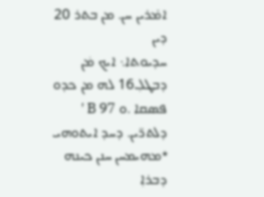ܐܡ̇ܪܝܢ ܚܢ. ܡܢ ܒܬܪ 20 ܕܝܢ
ܚܕܝܘܬܐ܆ ܐܝܟ ܡܿܢ ܕܒܛܠܼ16 ܠܗ ܡܢ ܟܕܘ ܦܣܩܐ .ܘ B 97 ' ܕܠܬܪ̈ܝܢ. ܕܚܕ ܐܝܬܘܗܝ *ܡܗܝܡܚܢ ܚܢܢ ܟܝܢܗ ܕܒܪܐܼ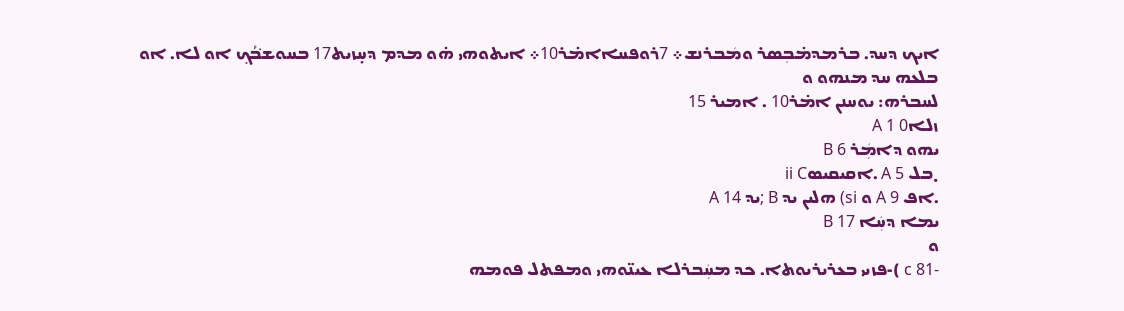ܐܝܟ ܕܚܕ. ܒܪܡܕܡ̇ܒܼܣܪ ܘܡܿܒܪܢܫ܀ 7ܪܘܦܚܐܐܡ̇ܪ10܀ ܐܝܬܘܗܝ ܗ̇ܘ ܡܕܡ ܕܚ̣ܙܝܬ17 ܒܚܘܫܒ݁ܳܟ݂ ܐܘ ܠܐ. ܐܘ ܒܠܥܗ ܚܕ ܡܢܗܘ ܘ
ܠܚܒܪܗ: ܝܘܚܢܢ ܐܡ̇ܪ10 . ܐܡܝܪ 15
ܙܠܐ0 A 1
ܝܗܘ ܕܐܡܲܪ B 6
܂ܒܠ A 5 .ܐܩܝܩܝܣii C
.ܐܦ A 9 ܘ si) ܗܠܝܢ ܝܕ B ;ܝܕ A 14
ܝܡܐ ܕܚܲܐ B 17
ܘ
-c 81 )-ܦܙܝܝ ܒܥܪܝܪܝܘܬܐ. ܟܕ ܡܚܲܒܪܠܐ ܥܝܢ̈ܘܗܝ ܘܡܦܬܠ ܦܘܡܗ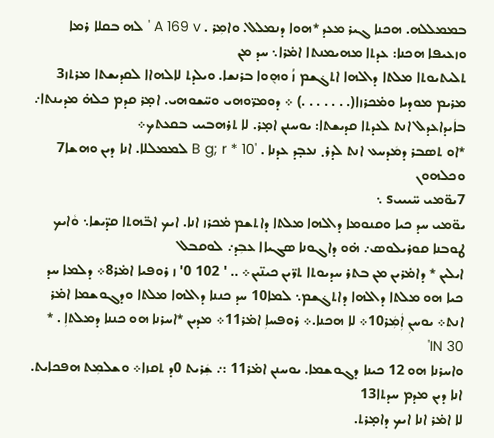ܒܡܡܠܠܗ. ܗܟܢܐ ܓܝܪ ܡܥܕ *ܗܘܐ ܕܢܡܠܠ. ܘܐܡܼܪ . A 169 v ' ܠܗ ܒܩܠܐ ܪܡܐ ܘܙܥܝܦܐ ܗܟܢܐ: ܥܕܬܐ ܡܗܝܡܢܬܐ ܐܡ̇ܪܐ܆ ܚܕ ܡܢ
ܬܠܝܬܝܘܬܐ ܡܠܬܐ ܕܐܠܗܐ ܐܬܓ݁ܫܡ ܙܳ ܘܗ݈ܘܐ ܒܪܢܫܐ. ܘܝܠܕܬ ܠܐܠܗܐܐ ܠܩܕܝܫܬܐ ܡܪܬܙ3 ܡܪܝܡ ܡܘܕܝܐ ܘܡ̇ܟܪܙܐ(. . . . . . .) ܀ ܕܘܡܪ̈ܘܗܝ ܘܚ̈ܫܘܗܝ. ܐܡ̣ܪ ܩܕܡ ܟܠܗ̇ ܡܕܝܢܬܐ܇ ܒܐܿܝܕܐܥܕܠ ܐܢܬ ܠܥܕܬܐ ܩܕܝܫܬܐ: ܝܘܚܢܢ ܐܡ̣ܪ. ܠܐ ܬܪܗܒܝܝ ܒܩܥܬܟ܀
*ܐܘ ܬܤܒܪ ܕܡܿܕܚܥ ܐܢܬ ܠܕܪ܂ ܢܥܒ̣ܕ ܥܕܢܐ . 'B g; r * 10 ܠܡܡܠܠܐ. ܐܢܐ ܕܝܢ ܘܗܫܐ7 ܘܟܠܗܘܢ
7ܝܘ̈ܡܝ ܚ̈ܝܝܝs ܆
ܝܘ̈ܡܝ ܚܕ ܟܝܐ ܘܩܢܘܡܐ ܕܐܠܗܐ ܡܠܬܐ ܕܐܬܫܡ ܡ̇ܟܪܙ ܐܢܐ. ܐܝܟ ܐܒ̈ܗܬܐ ܩܕ̈ܝܫܐ܆ ܘܵܐܝܟ ܛܘܒܢܐ ܩܘܪܝܠܘܣ܇ ܗ̇ܘ ܕܐܓܘܢܐ ܤܓܝܐܐ ܥܒܼܕ܇ ܠܘܩܒܠ
ܐܝܠܝܢ * ܕܐܡ̇ܪܝܢ ܡܢ ܒܬܪ ܚܕܝܘܬܐ ܬܪ̈ܝܢ ܟܝܢ̈ܝܢ܀ .. ' 102 0' ܙ ܪܘܦܝܐ ܐܡ̇ܪ8܀ ܕܠܡܐ ܚܕ ܟܝܐ ܗܘ ܡܠܬܐ ܕܐܠܗܐ ܕܐܬܓ݁ܫܡ܆ ܠܡܐ10 ܚܕ ܟܢܢܐ ܕܐܠܗܐ ܡܠܬܐ ܘܕܓܘܫܡܐ ܐܡ̇ܪ ܐܢܬ܀ ܝܘܚܢܼ ܐܲܡܲܪ10܀ ܠܐ ܗܟܢܐ.܀ ܪܘܦܚܐܼ ܐܡ̇ܪ11܀ ܡܕܝܢ *ܐܚܪܢܐ ܗܘ ܟܢܢܐ ܕܡܠܬܐܼ . * 30 IN'
ܘܐܚܪܢܐ ܗܘ 12 ܟܝܢܐ ܕܓܘܫܡܐ. ܝܘܚܢܢ ܐܡ̇ܪ11 :܇ ܫܲܪܝܬ 0ܕ ܬܩܙܐ܀ ܘܫܠܡܼܬ ܗܦܟܐܝܬ. ܐܢܐ ܕܝܢ ܡܕܡ ܚܕܬܐ13
ܠܐ ܐܡ̇ܪ ܐܢܐ ܐܝܟ ܕܐܡ̣ܪܬ.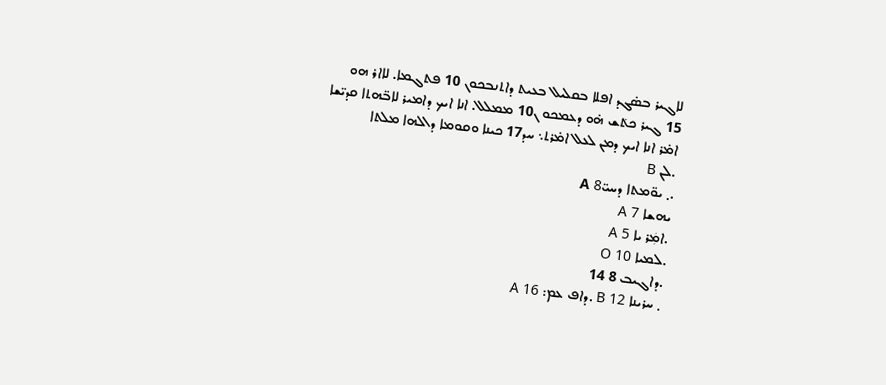ܠܐܓܝܪ ܒܣ̇ܓܕ ܐܦܠܐ ܒܩܠܝܠ ܒܥܝܬ ܕܐܬܢܒܟܘܢ 10 ܦܬܓܡܐ. ܠܐܐܪ ܗܘ 15 ܓܝܪ ܟܬ݁ܫ ܗ̇ܘ ܕܥܡܟܘ ܢ10 ܡܡܠܠ. ܐܢܐ ܐܝܟ ܕܐܡܝܪ ܠܐܒ̈ܗܬܐ ܩܕܝ̈ܫܐ ܐܡ̇ܪ ܐܢܐ ܐܝܟ ܕܡܢ ܠܥܠ ܐܡ̇ܪܬ܆ ܚܕ17 ܟܝܢܐ ܘܩܘܡܐ ܕܐܠܗܐ ܡܠܬܐ
.ܠܢ B
.܂ ܝܘ̈ܡܬܐ ܕܚܝ̈A 8
ܝܗܫܐ A 7
.ܐܡܲܪ ܝܐ A 5
.ܠܡܝܐ O 10
.ܕܐܓܝܒ 8 14
܂ ܚܪܝܢܐ B 12 .ܕܐܦ ܥܡ: A 16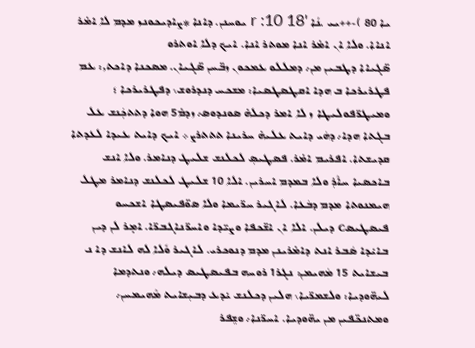ܝܐ 80 )-++ܝܝ .ܢܳܐ 'r :10 18 ܝܘܚܢܢ. ܕܐܢܐ *ܨܐܕܝܟܘܢܙ ܡܕܡ ܠܐ ܐܡ̇ܪ ܐܢܐܐ. ܘܠܐ ܐܢ ܐܡ̇ܪ ܐܢܐ ܡܘܬܪ ܐܢܐ. ܐܝܟ ܕܠܐ ܐܘܬܪܘ
ܣ̈ܓܝܐܐ ܕܛܒܝܢ ܡܢ܇ ܕܡܠܠܘ ܥܡܟܘܢ ܙܒ̈ܚܢ ܣ̈ܓܝܐܢ. ܡܤܟܢܐ ܕܐܟܬ,: ܥܡ ܦܛܪܝܪܟܐ ܒ ܗܕܐ ܐܩܛܤܛܤܝܐ: ܡܫܟܚ ܕܢܕܪܘܫ܆ ܕܦܛܪܝܪܟܐ ؛ ܘܡܝܛܪ̈ܦܘܠܝܛܐ ܙ ܠܐ ܐܡܪ ܕܟܠܗ̇ ܤܘܢܕܘܤ܇ ܙܕܡ̇5 ܗܘܐ ܕܬܬܟܲܢܫ ܥܠ ܒܓܬܐ ܗܕܐ܇ ܕܗܿܝ ܕܐܝܬ ܥܠܝܗ̇ ܚܪܝܢܐ ܬܬܬܪܨ܀ ܐܝܟ ܕܐܝܬ ܥܝܕܐ ܠܥܕܬܐ ܩܕܝܫܬܐ. ܐܦܪܝܡ ܐܡ̇ܪ. ܦܣܛܝܣܼ ܠܟܠܢܫ ܫܠܝܛ ܕܢܐܡܪ. ܘܠܐ ܐܢܫ ܒܐܟܣܝܐ ܚܐܶܪ݂ ܘܠܐ ܒܡܕܡ ܐܚܪܝܢ. ܐܠܐ 10 ܫܠܝܛ ܠܟܠܢܫ ܕܢܐܡܪ ܡܛܠ ܗܝܡܢܘܬܐ ܡܕܡ ܕܒܿܥܐ. ܠܐܓܝܪ ܚܪ̈ܝܡܐ ܘܠܐ ܣܘ̈ܦܝܣܛܐ ܐܫܟܚܘ ܦܝܣܛܝܣC ܕܝܠܢ. ܐܠܐ ܐܢ ܐܫ̈ܟܦܐ ܘܨܝ̈ܕܐ ܘܐܚܪ̈ܢܐܓܒܪ̈ܐ. ܐܡ̣ܪ ܠܢ ܕܝܢ ܒܐܝ̇ܕܐ ܣܿܒܪ ܐܢܬ ܕܐܡ̇ܪܝܢܢ ܡܕܡ ܕܢܘܟܪܝ. ܠܐܓܝܪ ܘܽܠܐ ܠܗ ܠܐܢܫ ܕܐ ܢ ܒܝܫܐܝܬ 15 ܡܿܗܝܡܢ: ܢܓܪ1 ܪܘܚܗ ܒܦܝܣܛܝܣ ܕܝܠܗ܇ ܘܢܬܕܡܐ ܠܝܗ̈ܘܕܝܐ: ܘܠܫܡܪ̈ܝܐ܆ ܗܠܝܢ ܕܟܠܢܫ ܝ̇ܕܥ ܕܒܝܼܫܐܝܬ ܡܶܗܝܡܚܢ܇ ܘܡܬܢܟ̈ܦܝܢ ܡܢ ܝܗ̈ܘܕܝܐ. ܐܚܪ̈ܢܐ܇ ܘܫܸܦܪ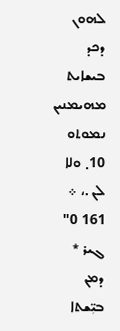ܠܗܘܢ ܕܟܕ ܒܝܫܐܝܬ ܡܗܝܡܢܝܢ ܢܡܘܬܘ 10܂ ܘܠܐ ܠܢ .، ܀ 161 0" ܓܝܪ * ܕܡܢ ܒܝܼ̈ܫܬܐ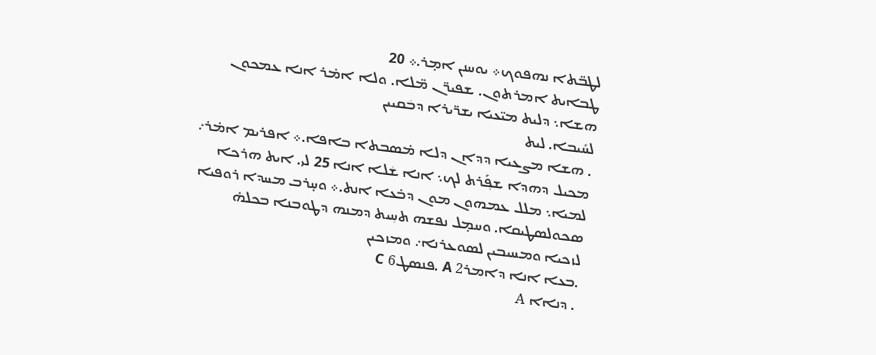ܠܛܒ̈ܬܐ ܢܗܦܘܟ܀ ܝܘܚܢܢ ܐܡ̣ܪ.܀ 20
ܛܒܐܝܬ ܐܡܪܬܘܢ. ܫܦܝܪ̈ܢ ܡ̈ܠܐ. ܘܠܐ ܐܡ̇ܪ ܐܢܐ ܥܡܟܘܢ ܗܫܐ܆ ܕܠܝܬ ܡܝ̈ܥܝܐ ܝܫܪ̈ܝܪܐ ܕܒܿܩܝܝܢ
ܠܚܺܝܒܐ. ܠܝܬ
. ܗܫܐ ܡܨܥܝܐ ܕܕܐܢ ܕܠܐ ܡ̇ܣܒܬܐ ܒܐܦܐ.܀ ܐܦܪܝܡ ܐܡ̇ܪ܇ ܡܟܝܠ ܕܗܕܐ ܫܦ݂ܰܪܬ ܠܟ܆ ܐܢܐ ܫܿܠܐ ܐܢܐ 25 ܠܝ. ܐܝܬ ܗܪܟܐ ܠܡܝܐ܆ ܡܠܠ ܥܡܗܘܢ ܡܘܢ ܕܒ̇ܥܐ ܐܢܬ.܀ ܘܚ̣ܪܒ ܡܚܕܐ ܪܘܦܝܐ ܤܟܘܠܣܛܝܩܐ. ܘܚܡ̣ܠ ܢܦܫܗ ܬܚܼܝܬ ܕܡܢܗ ܕܛܘܒܢܐ ܒܟܠܗ̇
ܠܙܟܝܐ ܘܡܚܝܒܝܢ ܠܣܘܥܪܢܐ܇ ܘܡܙܟܝܢ
.ܒܥܐ ܐܢܐ ܕܐܡܪA 2 .ܦܢܣܛC 6
. ܕܢܐܐ A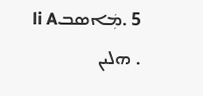5 .ܡܲܐܤܒli A
. ܗܠܝܢ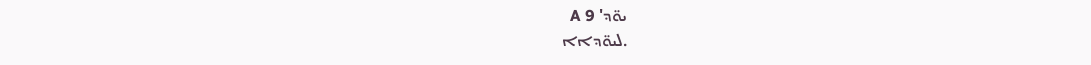ܝܘ̈ܕ' A 9
.ܠܝܘ̈ܕܐܐ